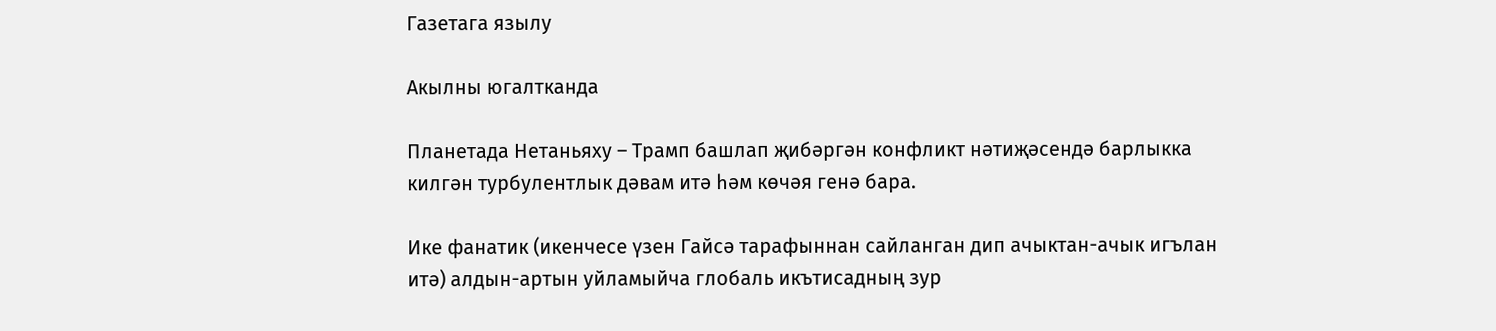Газетага язылу

Акылны югалтканда

Планетада Нетаньяху – Трамп башлап җибәргән конфликт нәтиҗәсендә барлыкка килгән турбулентлык дәвам итә һәм көчәя генә бара.

Ике фанатик (икенчесе үзен Гайсә тарафыннан сайланган дип ачыктан-ачык игълан итә) алдын-артын уйламыйча глобаль икътисадның зур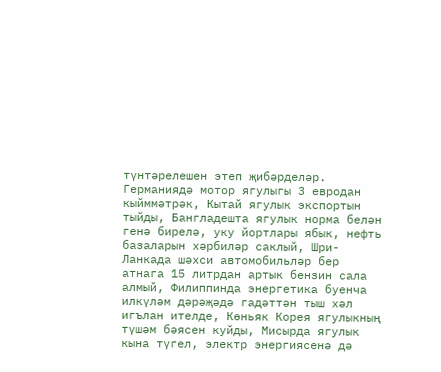түнтәрелешен этеп җибәрделәр. Германиядә мотор ягулыгы 3 евродан кыйммәтрәк, Кытай ягулык экспортын тыйды, Бангладешта ягулык норма белән генә бирелә, уку йортлары ябык, нефть базаларын хәрбиләр саклый, Шри-Ланкада шәхси автомобильләр бер атнага 15 литрдан артык бензин сала алмый, Филиппинда энергетика буенча илкүләм дәрәҗәдә гадәттән тыш хәл игълан ителде, Көньяк Корея ягулыкның түшәм бәясен куйды, Мисырда ягулык кына түгел, электр энергиясенә дә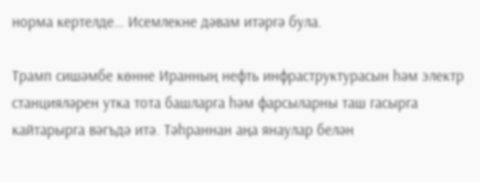норма кертелде… Исемлекне дәвам итәргә була.

Трамп сишәмбе көнне Иранның нефть инфраструктурасын һәм электр станцияләрен утка тота башларга һәм фарсыларны таш гасырга кайтарырга вәгъдә итә. Тәһраннан аңа янаулар белән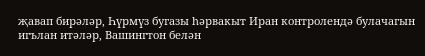җавап бирәләр, Һүрмүз бугазы һәрвакыт Иран контролендә булачагын игълан итәләр, Вашингтон белән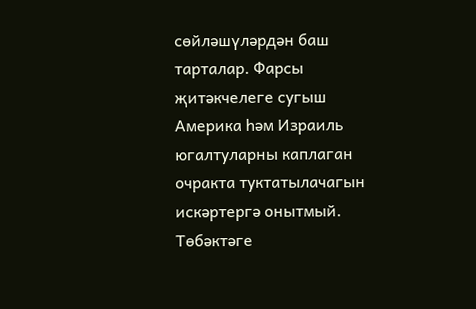сөйләшүләрдән баш тарталар. Фарсы җитәкчелеге сугыш Америка һәм Израиль югалтуларны каплаган очракта туктатылачагын искәртергә онытмый. Төбәктәге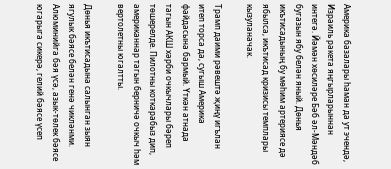Америка базалары һаман да ут эчендә, Израиль ракета яңгырларыннан интегә. Йәмән хөсиләре Бәб әл-Мәндәб бугазын ябу белән яный. Дөнья икътисадының бу мөһим артериясе дә ябылса, икътисад кризисы темплары кызуланачак.

Трамп даими рәвештә җиңү игълан итеп торса да, сугыш Америка файдасына бармый. Үткән атнада тагын АКШ хәрби очкычлары бәреп төшерелде. Пилотны коткарабыз дип, американнар тагын берничә очкыч һәм вертолетны югалтты.

Дөнья икътисадына салынган зыян ягулык бәясе белән генә чикләнми. Алюминийга бәя үсә, азык-төлек бәясе югарыга сикерә, гелий бәясе үсеп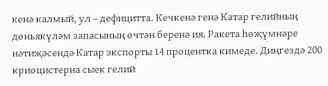кенә калмый, ул – дефицитта. Кечкенә генә Катар гелийның дөньякүләм запасының өчтән беренә ия. Ракета һөҗүмнәре нәтиҗәсендә Катар экспорты 14 процентка кимеде. Диңгездә 200 криоцистерна сыек гелий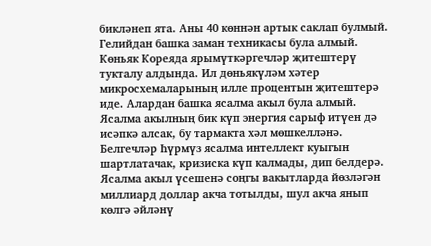бикләнеп ята. Аны 40 көннән артык саклап булмый. Гелийдан башка заман техникасы була алмый. Көньяк Кореяда ярымүткәргечләр җитештерү тукталу алдында. Ил дөньякүләм хәтер микросхемаларының илле процентын җитештерә иде. Алардан башка ясалма акыл була алмый. Ясалма акылның бик күп энергия сарыф итүен дә исәпкә алсак, бу тармакта хәл мөшкелләнә. Белгечләр Һүрмүз ясалма интеллект куыгын шартлатачак, кризиска күп калмады, дип белдерә. Ясалма акыл үсешенә соңгы вакытларда йөзләгән миллиард доллар акча тотылды, шул акча янып көлгә әйләнү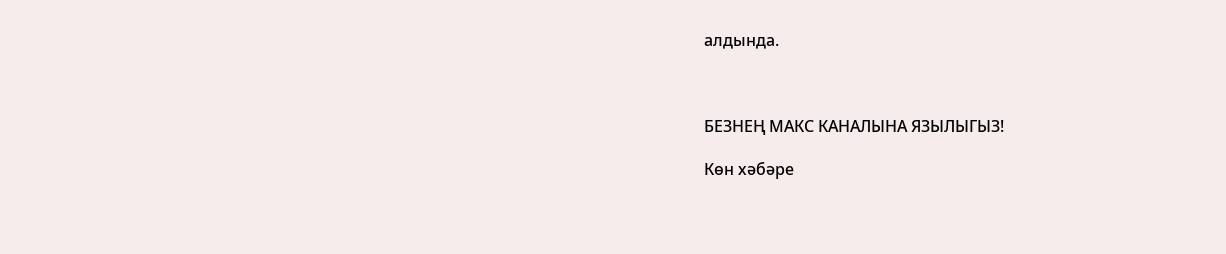алдында.



БЕЗНЕҢ МАКС КАНАЛЫНА ЯЗЫЛЫГЫЗ!

Көн хәбәре